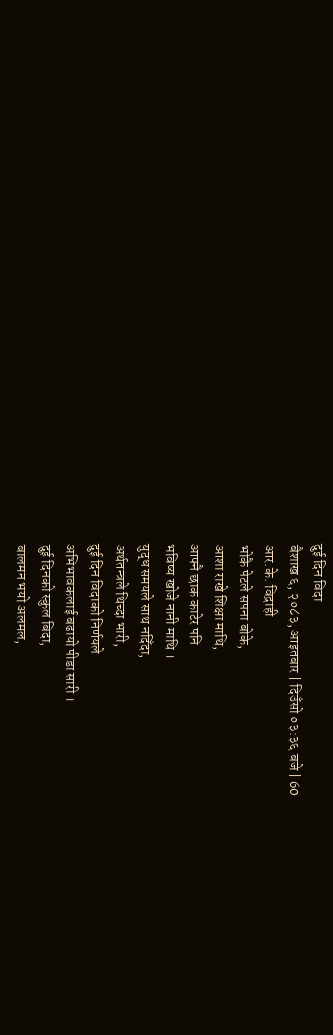दुई दिन विदा
बैशाख ६, २०८३, आइतबार | दिउँसो ०३:३६ बजे | 60
आर.के. विद्राही
भोकै पेटले सपना बोके,
आशा राखे शिक्षा माथि,
आफ्नै छाक काटेर पनि
भविष्य खोजे नानी माथि ।
युद्ध समयले साथ नदिँदा,
अर्थतन्त्रले थिच्दा भारी,
दुई दिन विदाको निर्णयले
अभिभावकलाई बढायो पीडा सारी ।
दुई दिनको स्कुल बिदा,
बालमन भयो अलमल,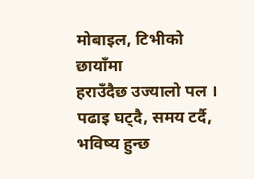मोबाइल, टिभीको छायाँमा
हराउँदैछ उज्यालो पल ।
पढाइ घट्दै, समय टर्दै,
भविष्य हुन्छ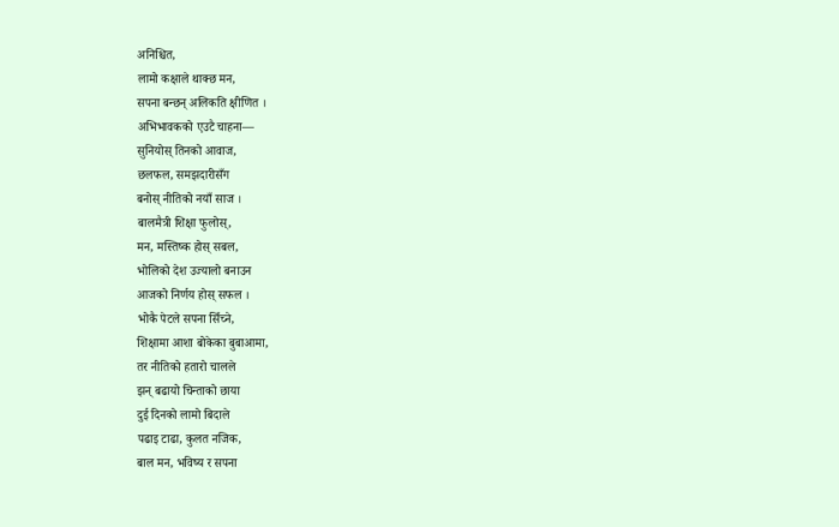अनिश्चित,
लामो कक्षाले थाक्छ मन,
सपना बन्छन् अलिकति क्षीणित ।
अभिभावकको एउटै चाहना—
सुनियोस् तिनको आवाज,
छलफल, समझदारीसँग
बनोस् नीतिको नयाँ साज ।
बालमैत्री शिक्षा फुलोस्,
मन, मस्तिष्क होस् सबल,
भोलिको देश उज्यालो बनाउन
आजको निर्णय होस् सफल ।
भोकै पेटले सपना सिँच्ने,
शिक्षामा आशा बोकेका बुबाआमा,
तर नीतिको हतारो चालले
झन् बढायो चिन्ताको छाया
दुई दिनको लामो बिदाले
पढाइ टाढा, कुलत नजिक,
बाल मन, भविष्य र सपना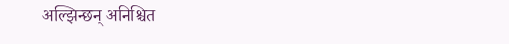अल्झिन्छन् अनिश्चित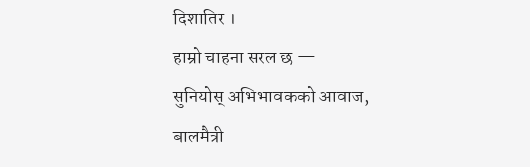दिशातिर ।
हाम्रो चाहना सरल छ —
सुनियोस् अभिभावकको आवाज,
बालमैत्री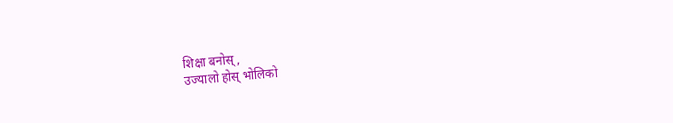शिक्षा बनोस्,
उज्यालो होस् भोलिको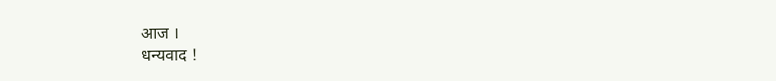आज ।
धन्यवाद !